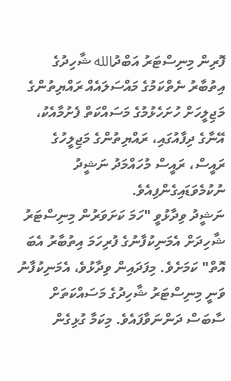ފޮރިން މިނިސްޓަރު އަބްދުالله ޝާހިދުގެ އިތުބާރު ނެތްކަމުގެ މައްސަލައެއް ރައްޔިތުންގެ މަޖިލީހަށް ހުށަހެޅުމުގެ މަސައްކަތް ފެށުމާއެކު، އޭނާގެ ދިފާއުގައި، ރައްޔިތުންގެ މަޖިލީހުގެ ރައީސް، ރައީސް މުހައްމަދު ނަޝީދު ނުކުމެވަޑައިގެންފިއެވެ.
ނަޝީދު ވިދާޅުވީ "ހަމަ ކަށަވަރުން މިނިސްޓަރު ޝާހިދަށް އެމަނިކުފާނުގެ ފުރިހަމަ އިތުބާރު އެބަ އޮތް" ކަމަށެވެ. މިފަދައިން ވިދާޅުވެ، އެމަނިކުފާނު ވަނީ މިނިސްޓަރު ޝާހިދުގެ މަސައްކަތަށް ސާބަސް ދަންނަވާފައެވެ. މިކަމާ ގުޅިގެން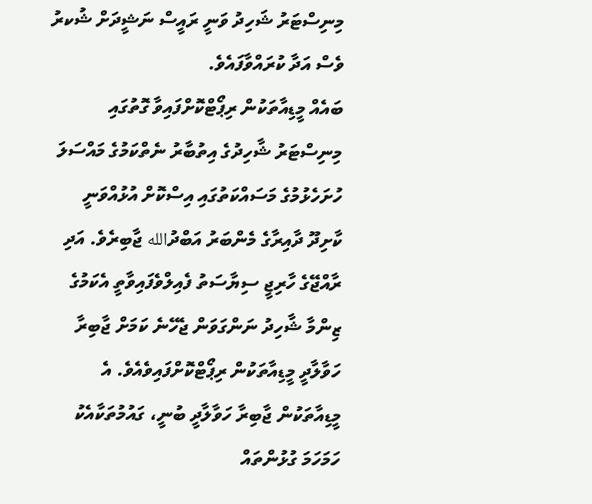މިނިސްޓަރު ޝަހިދު ވަނީ ރައީސް ނަޝީދަށް ޝުކރު ވެސް އަދާ ކުރައްވާފައެވެ.
ބައެއް މީޑިއާތަކުން ރިޕޯޓްކޮށްފައިވާ ގޮތުގައި މިނިސްޓަރު ޝާހިދުގެ އިތުބާރު ނެތްކަމުގެ މައްސަލަ ހުށަހެޅުމުގެ މަސައްކަތުގައި އިސްކޮށް އުޅުއްވަނީ ކާށިދޫ ދާއިރާގެ މެންބަރު އަބްދުالله ޖާބިރެވެ. އަދި ރާއްޖޭގެ ހާރިޖީ ސިޔާސަތު ފެއިލްވެފައިވާތީ އެކަމުގެ ޒިންމާ ޝާހިދު ނަންގަވަން ޖެހޭނެ ކަމަށް ޖާބިރާ ހަވާލާދީ މީޑިއާތަކުން ރިޕޯޓްކޮށްފައިވެއެވެ. އެ މީޑިއާތަކުން ޖާބިރާ ހަވާލާދީ ބުނީ، ގައުމުތަކާއެކު ހަމަހަމަ ގުޅުންތައް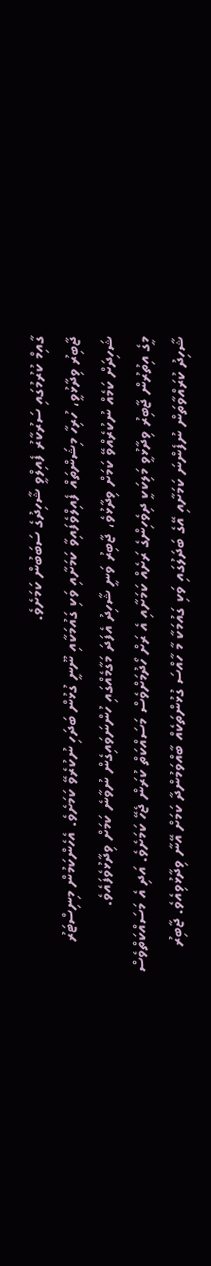ގާއިމް ކުރުމުގައި ސަރުކާރު ފެއިލްވީ ޝާހިދުގެ ސަބަބުން ކަމަށެވެ.
ޖާބިރު ވިދާޅުވީ، ހުރިހާ މިޝަންތައް ފެއިލްވެފައިވާ ކަމަށާއި ވަކި ގައުމަކާއި ނޫނީ ގުޅުން ބަދަހި ނުކުރެވޭ ކަމަށެވެ. އެހެންކަމުން މިނިސްޓަރު ޝަހިދަށް ކަމެއް ނުކުރެއްވޭ ކަމަށް ވިދާޅުވެ، ޖާބިރު ވަނީ ޝާހިދު އެފަދަ މަގާމެއްގައި ހުންނަވައިގެން ނުވާނެ ކަމަށް ވިދާޅުވެފައެވެ.
މީގެ އިތުރުން ޖާބިރު ވިދާޅުވީ މަލިކަކީ ދިވެހިންގެ ރަށެއް ކަމަށާއި އެ ރަށް ހޯދުމަށްވެސް މަސައްކަތް ކުރަން ޖެހޭ ކަމަށެވެ. އަދި އެ މަސައްކަތްވެސް ޝާހިދު ކުރައްވާތަން ނުފެންނަ ކަމަށާއި އޭގެ ބަދަލުގައި ވަކި ގައުމަކާ މާ ހާއްސަ ގުޅުންތަކެއް ބާއްވަމުންދާ ކަމަށް އޭނާ ވިދާޅުވިއެވެ. ޖާބިރު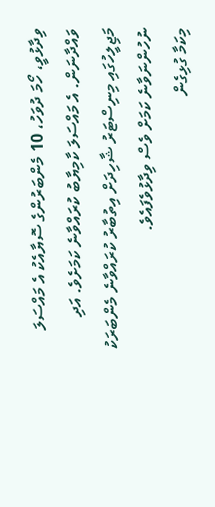ވިދާޅުވީ، ހޯމަ ދުވަހު، 10 މެންބަރުންގެ ސޮޔާއެކު އެ މައްސަލަ ވައްދާނަން. އެ މައްސަލަ ކާމިޔާބު ކުރައްވާނެ ކަމަށެވެ. އަދި މަޖިލީހުގައި މިނިސްޓަރު ޝާހިދަށް އިތުބާރު ކުރައްވާނެ މެންބަރަކު ނުހުންނަވާނެ ކަމަށް ވެސް ވިދާޅުވެފައެވެ.
މިކަމާ ގުޅިގެން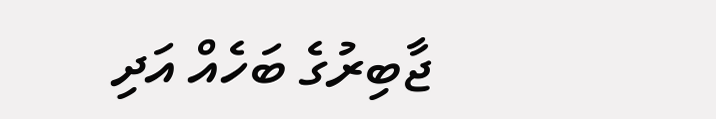ޖާބިރުގެ ބަހެއް އަދި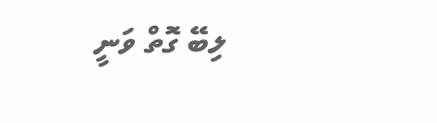ލިބޭ ގޮތް ވަނީ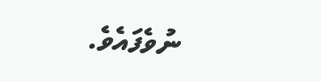ނުވެފައެވެ.